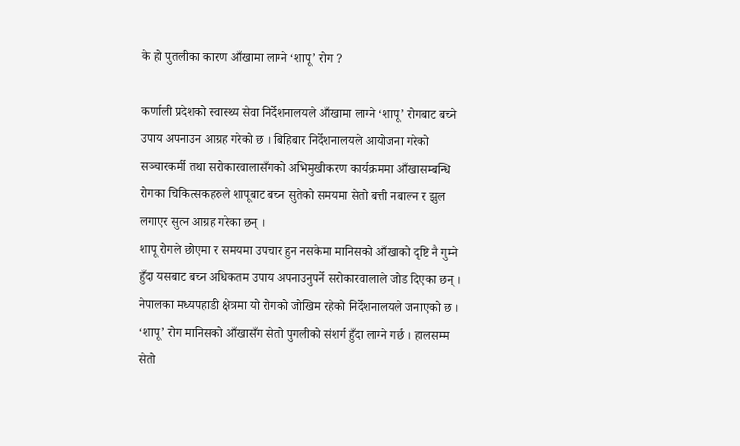के हो पुतलीका कारण आँखामा लाग्ने ‘शापू’ रोग ?

कर्णाली प्रदेशको स्वास्थ्य सेवा निर्देशनालयले आँखामा लाग्ने ‘शापू’ रोगबाट बच्ने उपाय अपनाउन आग्रह गरेको छ । बिहिबार निर्देशनालयले आयोजना गरेको सञ्चारकर्मी तथा सरोकारवालासँगको अभिमुखीकरण कार्यक्रममा आँखासम्बन्धि रोगका चिकित्सकहरुले शापूबाट बच्न सुतेको समयमा सेतो बत्ती नबाल्न र झुल लगाएर सुत्न आग्रह गरेका छन् ।
शापू रोगले छोएमा र समयमा उपचार हुन नसकेमा मानिसको आँखाको दृष्टि नै गुम्ने हुँदा यसबाट बच्न अधिकतम उपाय अपनाउनुपर्ने सरोकारवालाले जोड दिएका छन् । नेपालका मध्यपहाडी क्षेत्रमा यो रोगको जोखिम रहेको निर्देशनालयले जनाएको छ ।
‘शापू’ रोग मानिसको आँखासँग सेतो पुगलीको संशर्ग हुँदा लाग्ने गर्छ । हालसम्म सेतो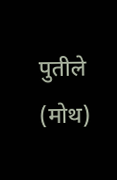पुतीले (मोथ)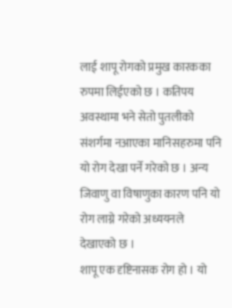लाई शापू रोगको प्रमुख कारकका रुपमा लिईएको छ । कतिपय अवस्थामा भने सेतो पुतलीको संशर्गमा नआएका मानिसहरुमा पनि यो रोग देखा पर्ने गरेको छ । अन्य जिवाणु वा विषाणुका कारण पनि यो रोग लाग्ने गरेको अध्ययनले देखाएको छ ।
शापू एक दृष्टिनासक रोग हो । यो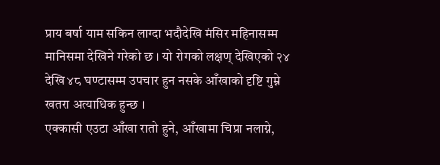प्राय बर्षा याम सकिन लाग्दा भदौदेखि मंसिर महिनासम्म मानिसमा देखिने गरेको छ । यो रोगको लक्षण् देखिएको २४ देखि ४८ घण्टासम्म उपचार हुन नसके आँखाको दृष्टि गुम्ने खतरा अत्याधिक हुन्छ ।
एक्कासी एउटा आँखा रातो हुने, आँखामा चिप्रा नलाग्ने,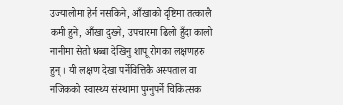उज्यालोमा हेर्न नसकिने, आँखाको दृष्टिमा तत्कालै कमी हुने, आँखा दुख्ने, उपचारमा ढिलो हुँदा कालो नानीमा सेतो धब्बा देखिनु शापू रोगका लक्षणहरु हुन् । यी लक्षण देखा पर्नेवित्तिकै अस्पताल वा नजिकको स्वास्थ्य संस्थामा पुग्नुपर्ने चिकित्सक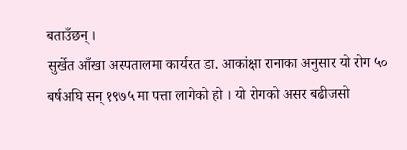बताउँछन् ।
सुर्खेत आँखा अस्पतालमा कार्यरत डा. आकांक्षा रानाका अनुसार यो रोग ५० बर्षअघि सन् १९७५ मा पत्ता लागेको हो । यो रोगको असर बढीजसो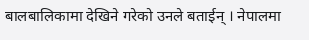बालबालिकामा देखिने गरेको उनले बताईन् । नेपालमा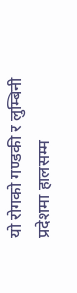यो रोगको गण्डकी र लुम्बिनी प्रदेशमा हालसम्म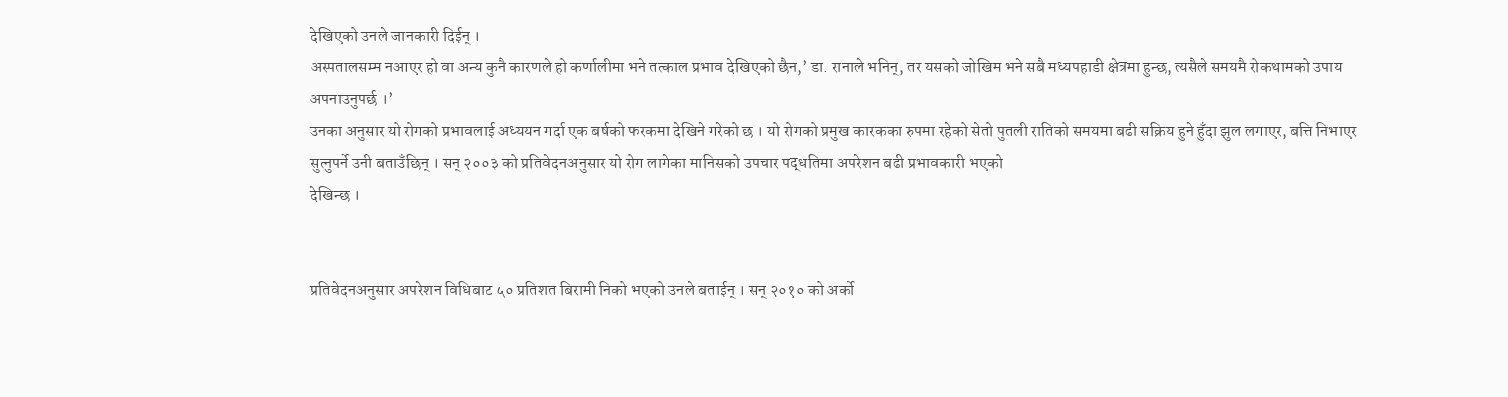देखिएको उनले जानकारी दिईन् ।
अस्पतालसम्म नआएर हो वा अन्य कुनै कारणले हो कर्णालीमा भने तत्काल प्रभाव देखिएको छैन,’ डा. रानाले भनिन्, तर यसको जोखिम भने सबै मध्यपहाडी क्षेत्रमा हुन्छ, त्यसैले समयमै रोकथामको उपाय अपनाउनुपर्छ ।’
उनका अनुसार यो रोगको प्रभावलाई अध्ययन गर्दा एक बर्षको फरकमा देखिने गरेको छ । यो रोगको प्रमुख कारकका रुपमा रहेको सेतो पुतली रातिको समयमा बढी सक्रिय हुने हुँदा झुल लगाएर, बत्ति निभाएर सुत्नुपर्ने उनी बताउँछिन् । सन् २००३ को प्रतिवेदनअनुसार यो रोग लागेका मानिसको उपचार पद्धतिमा अपरेशन बढी प्रभावकारी भएको
देखिन्छ ।


प्रतिवेदनअनुसार अपरेशन विधिबाट ५० प्रतिशत बिरामी निको भएको उनले बताईन् । सन् २०१० को अर्को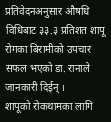प्रतिवेदनअनुसार औषधि विधिबाट ३३.३ प्रतिशत शापू रोगका बिरामीको उपचार सफल भएको डा. रानाले जानकारी दिईन् ।
शापूको रोकथामका लागि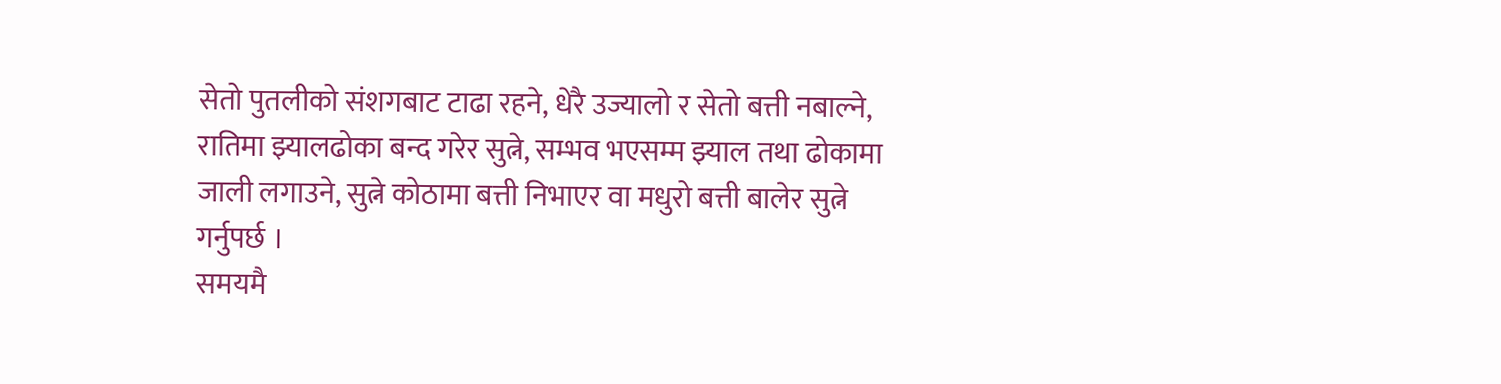सेतो पुतलीको संशगबाट टाढा रहने, धेरै उज्यालो र सेतो बत्ती नबाल्ने, रातिमा झ्यालढोका बन्द गरेर सुत्ने, सम्भव भएसम्म झ्याल तथा ढोकामा जाली लगाउने, सुत्ने कोठामा बत्ती निभाएर वा मधुरो बत्ती बालेर सुत्ने
गर्नुपर्छ ।
समयमै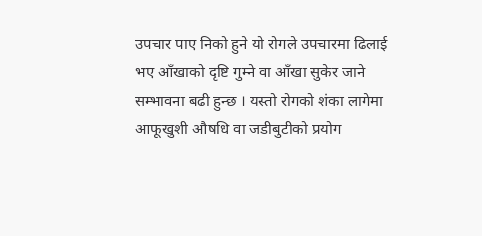उपचार पाए निको हुने यो रोगले उपचारमा ढिलाई भए आँखाको दृष्टि गुम्ने वा आँखा सुकेर जाने सम्भावना बढी हुन्छ । यस्तो रोगको शंका लागेमा आफूखुशी औषधि वा जडीबुटीको प्रयोग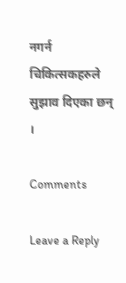नगर्न चिकित्सकहरुले सुझाव दिएका छन् ।

Comments

Leave a Reply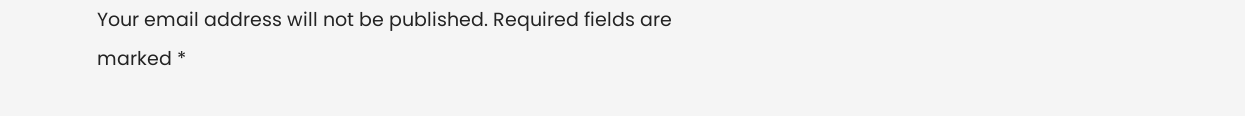Your email address will not be published. Required fields are marked *